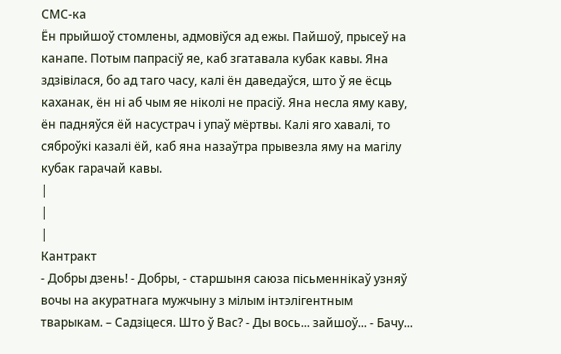СМС-ка
Ён прыйшоў стомлены, адмовіўся ад ежы. Пайшоў, прысеў на канапе. Потым папрасіў яе, каб згатавала кубак кавы. Яна здзівілася, бо ад таго часу, калі ён даведаўся, што ў яе ёсць каханак, ён ні аб чым яе ніколі не прасіў. Яна несла яму каву, ён падняўся ёй насустрач і упаў мёртвы. Калі яго хавалі, то сяброўкі казалі ёй, каб яна назаўтра прывезла яму на магілу кубак гарачай кавы.
|
|
|
Кантракт
- Добры дзень! - Добры, - старшыня саюза пісьменнікаў узняў вочы на акуратнага мужчыну з мілым інтэлігентным тварыкам. – Садзіцеся. Што ў Вас? - Ды вось... зайшоў... - Бачу...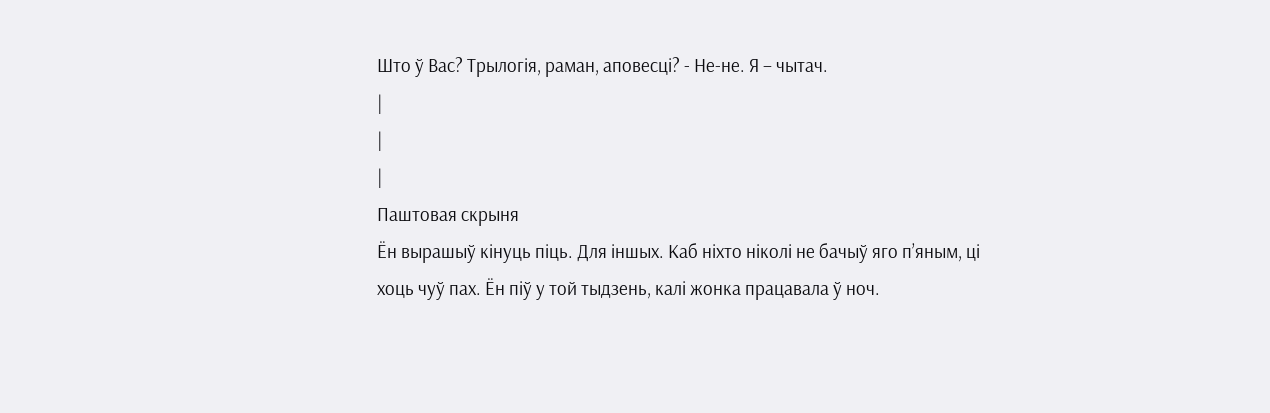Што ў Вас? Трылогія, раман, аповесці? - Не-не. Я – чытач.
|
|
|
Паштовая скрыня
Ён вырашыў кінуць піць. Для іншых. Каб ніхто ніколі не бачыў яго п’яным, ці хоць чуў пах. Ён піў у той тыдзень, калі жонка працавала ў ноч.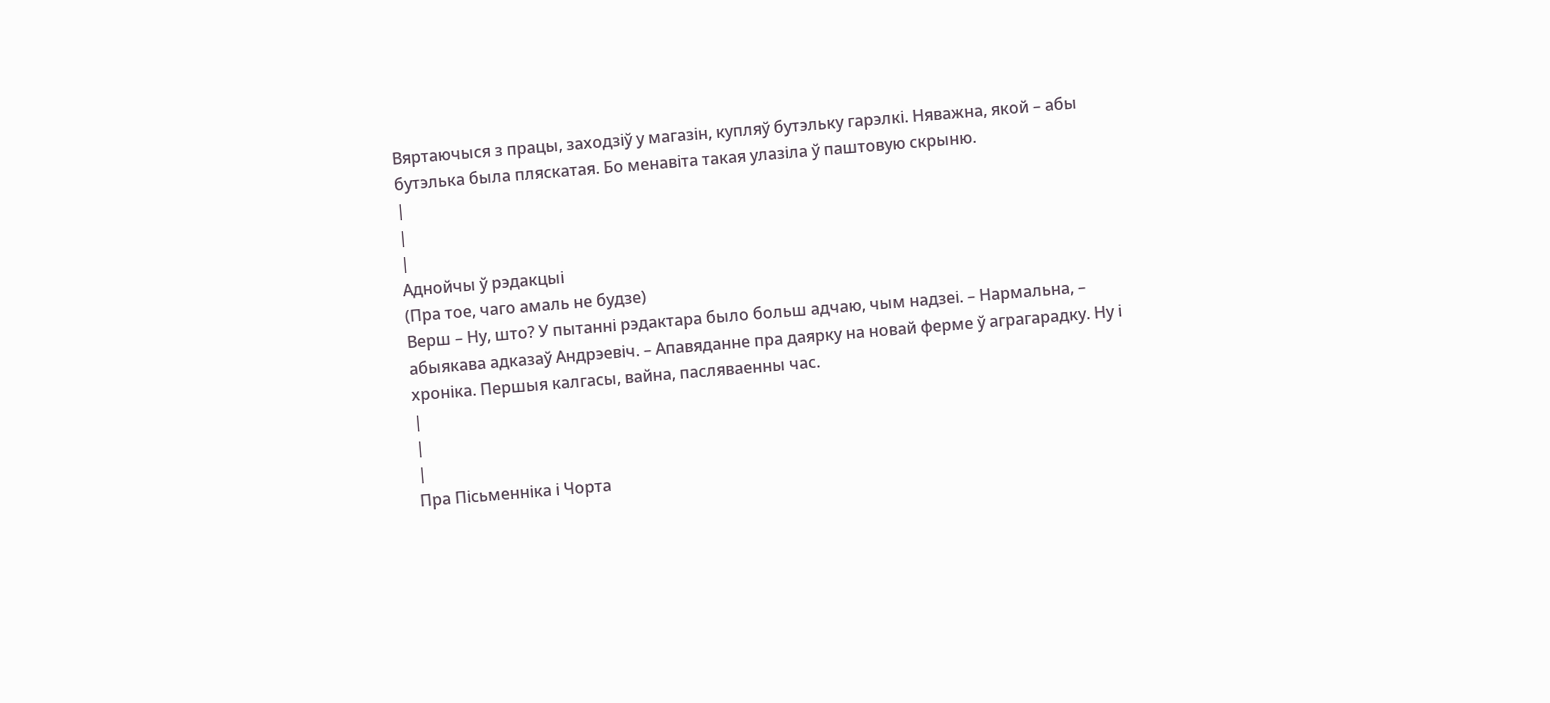Вяртаючыся з працы, заходзіў у магазін, купляў бутэльку гарэлкі. Няважна, якой – абы бутэлька была пляскатая. Бо менавіта такая улазіла ў паштовую скрыню.
|
|
|
Аднойчы ў рэдакцыі
(Пра тое, чаго амаль не будзе)
Верш – Ну, што? У пытанні рэдактара было больш адчаю, чым надзеі. – Нармальна, – абыякава адказаў Андрэевіч. – Апавяданне пра даярку на новай ферме ў аграгарадку. Ну і хроніка. Першыя калгасы, вайна, пасляваенны час.
|
|
|
Пра Пісьменніка і Чорта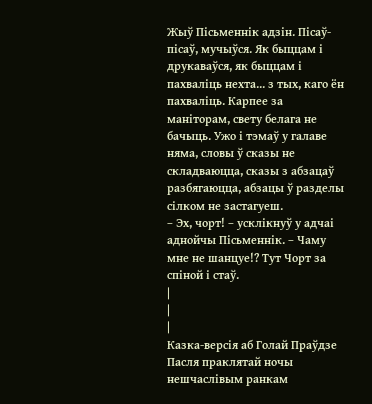Жыў Пісьменнік адзін. Пісаў-пісаў, мучыўся. Як быццам і друкаваўся, як быццам і пахваліць нехта... з тых, каго ён пахваліць. Карпее за маніторам, свету белага не бачыць. Ужо і тэмаў у галаве няма, словы ў сказы не складваюцца, сказы з абзацаў разбягаюцца, абзацы ў разделы сілком не застагуеш.
– Эх, чорт! – усклікнуў у адчаі аднойчы Пісьменнік. – Чаму мне не шанцуе!? Тут Чорт за спіной і стаў.
|
|
|
Казка-версія аб Голай Праўдзе
Пасля праклятай ночы нешчаслівым ранкам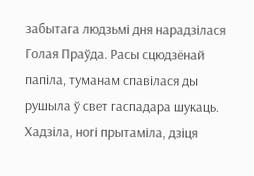забытага людзьмі дня нарадзілася Голая Праўда. Расы сцюдзёнай папіла, туманам спавілася ды рушыла ў свет гаспадара шукаць. Хадзіла, ногі прытаміла, дзіця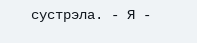сустрэла. - Я -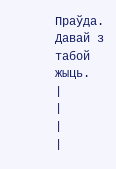Праўда. Давай з табой жыць.
|
|
|
|